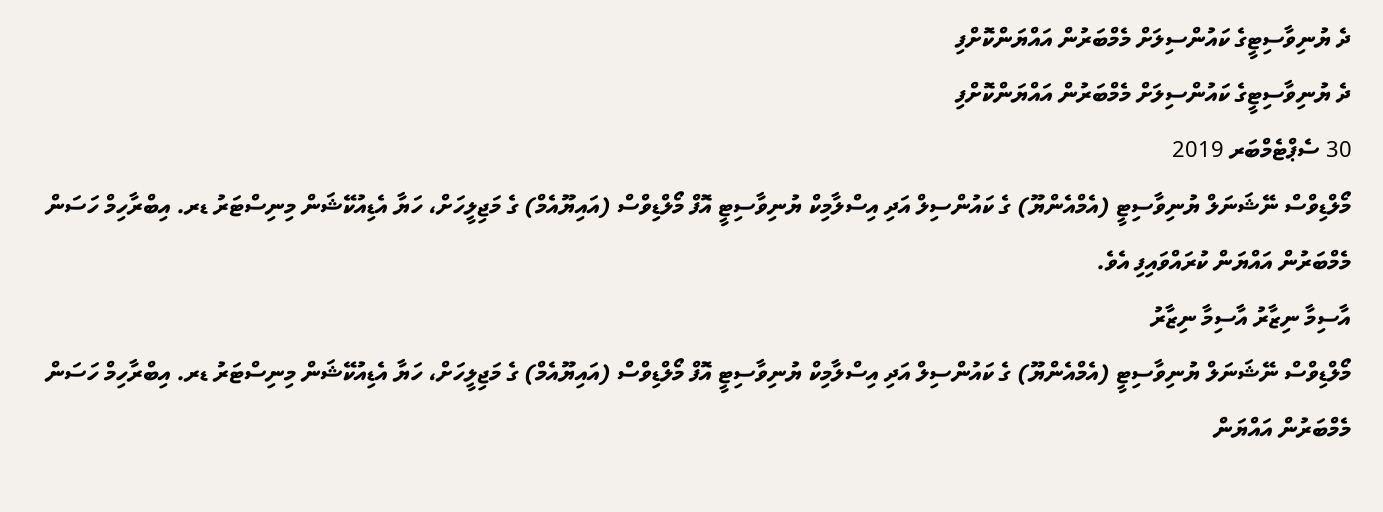ދެ ޔުނިވާސިޓީގެ ކައުންސިލަށް މެމްބަރުން އައްޔަންކޮށްފި
ދެ ޔުނިވާސިޓީގެ ކައުންސިލަށް މެމްބަރުން އައްޔަންކޮށްފި
30 ސެޕްޓެމްބަރ 2019
މޯލްޑިވްސް ނޭޝަނަލް ޔުނިވާސިޓީ (އެމްއެންޔޫ) ގެ ކައުންސިލް އަދި އިސްލާމިކް ޔުނިވާސިޓީ އޮފް މޯލްޑިވްސް (އައިޔޫއެމް) ގެ މަޖިލީހަށް، ހަޔާ އެޑިއުކޭޝަން މިނިސްޓަރު ޑރ. އިބްރާހިމް ހަސަން މެމްބަރުން އައްޔަން ކުރައްވައިފި އެވެ.
އާސިމާ ނިޒާރު އާސިމާ ނިޒާރު
މޯލްޑިވްސް ނޭޝަނަލް ޔުނިވާސިޓީ (އެމްއެންޔޫ) ގެ ކައުންސިލް އަދި އިސްލާމިކް ޔުނިވާސިޓީ އޮފް މޯލްޑިވްސް (އައިޔޫއެމް) ގެ މަޖިލީހަށް، ހަޔާ އެޑިއުކޭޝަން މިނިސްޓަރު ޑރ. އިބްރާހިމް ހަސަން މެމްބަރުން އައްޔަން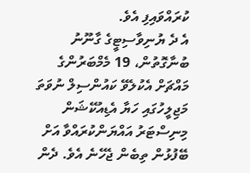ކުރައްވައިފި އެވެ.
އެ ދެ ޔުނިވާސިޓީގެ ގާނޫނު ބުނާގޮތުން، 19 މެމްބަރުންގެ މައްޗަށް އެކުލެވޭ ކައުންސިލް ނުވަތަ މަޖިލީހުގައި ހަޔާ އެޑިއުކޭޝަން މިނިސްޓަރު އައްޔަންކުރައްވާ އަށް ބޭފުޅުން ތިބެން ޖެހޭނެ އެވެ. ދެން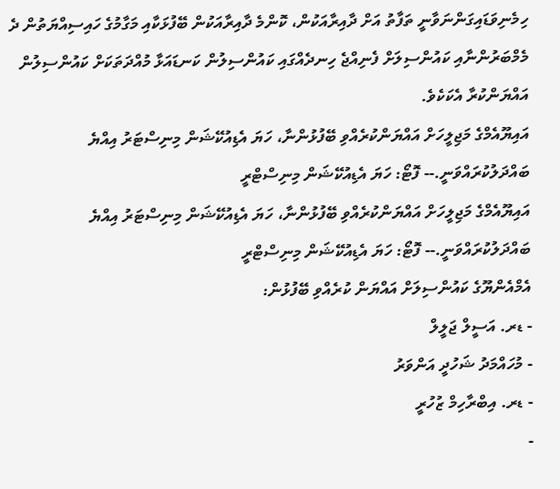ހިމެނިވަޑައިގަންނަވާނީ ތަފާތު އަށް ދާއިރާއަކުން، ކޮންމެ ދާއިރާއަކުން ބޭފުޅަކާއި މަގާމުގެ ހައިސިއްޔަތުން ދެ މެމްބަރުންނާއި ކައުންސިލަށް ފެނިއްޖެ ހިނދެއްގައި ކައުންސިލުން ކަނޑައަޅާ މުއްދަތަކަށް ކައުންސިލުން އައްޔަންކުރާ އެކަކެވެ.
އައިޔޫއެމްގެ މަޖިލީހަށް އައްޔަންކުރެއްވި ބޭފުޅުންނާ، ހަޔަ އެޑިއުކޭޝަން މިނިސްޓަރު އިއްޔެ ބައްދަލުކުރައްވަނީ.-- ފޮޓޯ: ހަޔަ އެޑިއުކޭޝަން މިނިސްޓްރީ
އައިޔޫއެމްގެ މަޖިލީހަށް އައްޔަންކުރެއްވި ބޭފުޅުންނާ، ހަޔަ އެޑިއުކޭޝަން މިނިސްޓަރު އިއްޔެ ބައްދަލުކުރައްވަނީ.-- ފޮޓޯ: ހަޔަ އެޑިއުކޭޝަން މިނިސްޓްރީ
އެމްއެންޔޫގެ ކައުންސިލަށް އައްޔަން ކުރެއްވި ބޭފުޅުން:
- ޑރ. އަސީލް ޖަލީލް
- މުހައްމަދު ޝަހުދީ އަންވަރު
- ޑރ. އިބްރާހިމް ޒުހުރީ
-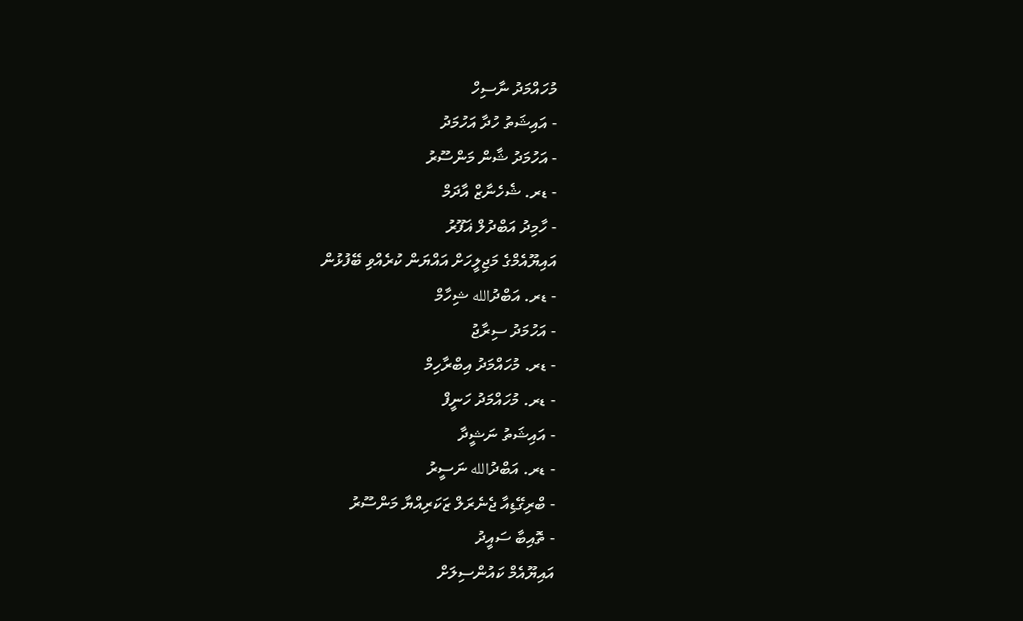މުހައްމަދު ނާސިހް
- އައިޝަތު ހުދާ އަހުމަދު
- އަހުމަދު ޝާން މަންސޫރު
- ޑރ. ޝެހެނާޒް އާދަމް
- ހާމިދު އަބްދުލް ޣަފޫރު
އައިޔޫއެމްގެ މަޖިލީހަށް އައްޔަން ކުރެއްވި ބޭފުޅުން
- ޑރ. އަބްދުالله ޝިހާމް
- އަހުމަދު ސިރާޖު
- ޑރ. މުހައްމަދު އިބްރާހިމް
- ޑރ. މުހައްމަދު ހަނީފް
- އައިޝަތު ނަޝީދާ
- ޑރ. އަބްދުالله ނަސީރު
- ބްރިގޭޑިއާ ޖެނެރަލް ޒަކަރިއްޔާ މަންސޫރު
- ތޮއިބާ ސައީދު
އައިޔޫއެމް ކައުންސިލަށް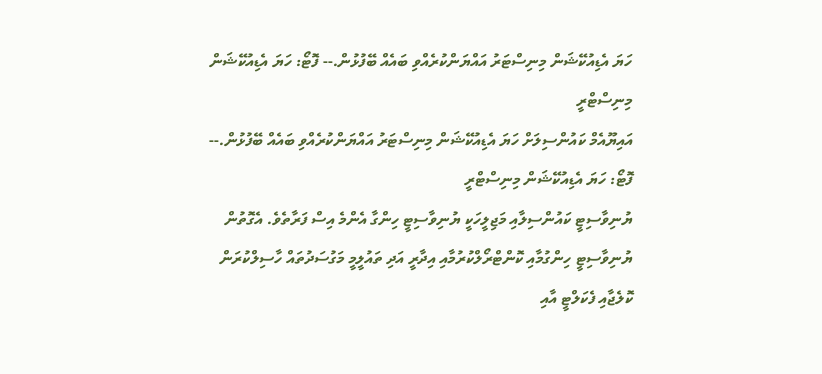ހަޔަ އެޑިއުކޭޝަން މިނިސްޓަރު އައްޔަންކުރެއްވި ބައެއް ބޭފުޅުން.-- ފޮޓޯ: ހަޔަ އެޑިއުކޭޝަން މިނިސްޓްރީ
އައިޔޫއެމް ކައުންސިލަށް ހަޔަ އެޑިއުކޭޝަން މިނިސްޓަރު އައްޔަންކުރެއްވި ބައެއް ބޭފުޅުން.-- ފޮޓޯ: ހަޔަ އެޑިއުކޭޝަން މިނިސްޓްރީ
ޔުނިވާސިޓީ ކައުންސިލާއި މަޖިލީހަކީ ޔުނިވާސިޓީ ހިންގާ އެންމެ އިސް ފަރާތެވެ. އެގޮތުން ޔުނިވާސިޓީ ހިންގުމާއި ކޮންޓްރޯލްކުރުމާއި އިދާރީ އަދި ތައުލީމީ މަގުސަދުތައް ހާސިލްކުރަން ކޮލެޖާއި ފެކަލްޓީ އާއި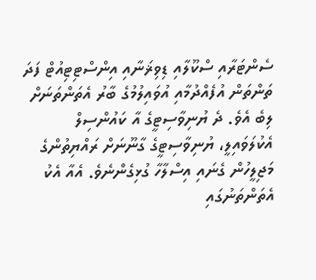ސެންޓަރާއި ސްކޫލާއި ޑިވިޜަނާއި އިންސްޓިޓިއުޓް ފަދަ ތަންތަން އުފެއްދުމާއި އުވައިލުމުގެ ބާރު އެތަންތަނަށް ލިބެ އެވެ. ދެ ޔުނިވާސިޓީގެ އާ ކައުންސިލް އެކުލަވައިލީ، ޔުނިވާސިޓީގެ ގާނޫނަށް ރައްޔިތުންގެ މަޖިލީހުން ގެނައި އިސްލާހާ ގުޅިގެންނެވެ. އެއާ އެކު އެތަންތަނުގައި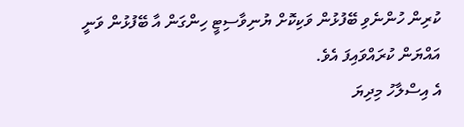ކުރިން ހުންނެވި ބޭފުޅުން ވަކިކޮށް ޔުނިވާސިޓީ ހިންގަން އާ ބޭފުޅުން ވަނީ އައްޔަން ކުރައްވައިފަ އެވެ.
އެ އިސްލާހު މިދިޔަ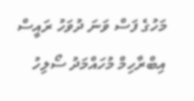މަހުގެ ފަސް ވަނަ ދުވަހު ރައީސް އިބްރާހިމް މުހައްމަދު ސޯލިހު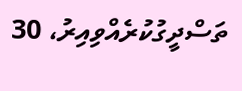ތަސްދީގުކުރެއްވިއިރު، 30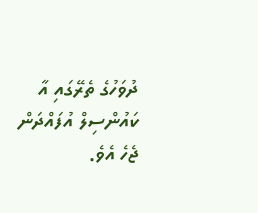ދުވަހުގެ ތެރޭގައި އާ ކައުންސިލް އުފައްދަން ޖެހެ އެވެ.